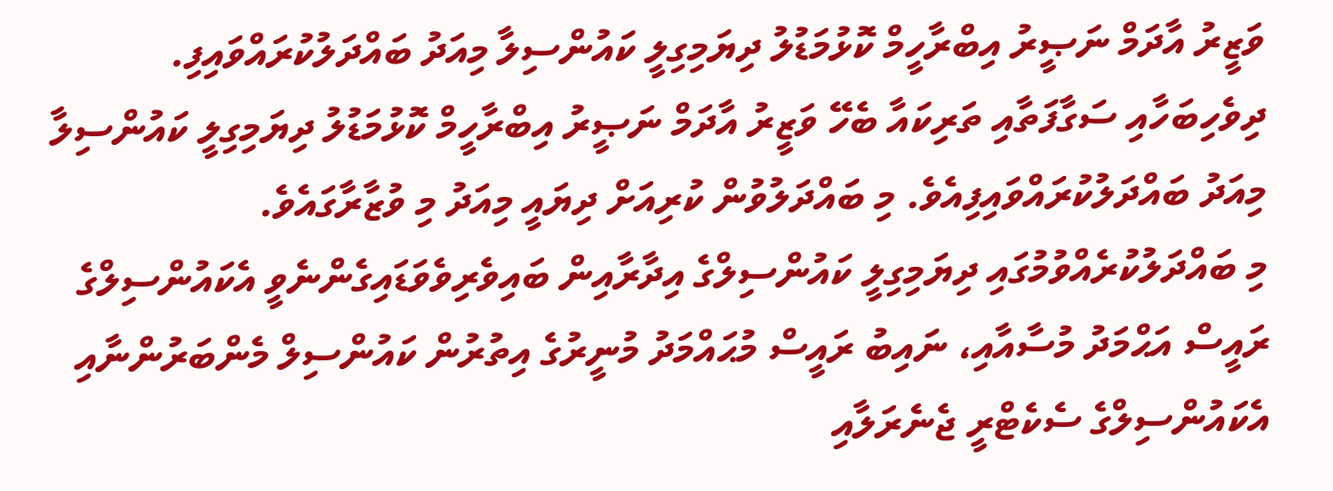ވަޒީރު އާދަމް ނަޞީރު އިބްރާހީމް ކޮޅުމަޑުލު ދިޔަމިގިލީ ކައުންސިލާ މިއަދު ބައްދަލުކުރައްވައިފި.
ދިވެހިބަހާއި ސަގާފަތާއި ތަރިކައާ ބެހޭ ވަޒީރު އާދަމް ނަޞީރު އިބްރާހީމް ކޮޅުމަޑުލު ދިޔަމިގިލީ ކައުންސިލާ މިއަދު ބައްދަލުކުރައްވައިފިއެވެ. މި ބައްދަލުވުން ކުރިއަށް ދިޔައީ މިއަދު މި ވުޒާރާގައެވެ.
މި ބައްދަލުކުރެއްވުމުގައި ދިޔަމިގިލީ ކައުންސިލްގެ އިދާރާއިން ބައިވެރިވެވަޑައިގެންނެވީ އެކައުންސިލްގެ ރައީސް އަޙްމަދު މުސާއާއި، ނައިބު ރައީސް މުޙައްމަދު މުނީރުގެ އިތުރުން ކައުންސިލް މެންބަރުންނާއި އެކައުންސިލްގެ ސެކެޓްރީ ޖެނެރަލާއި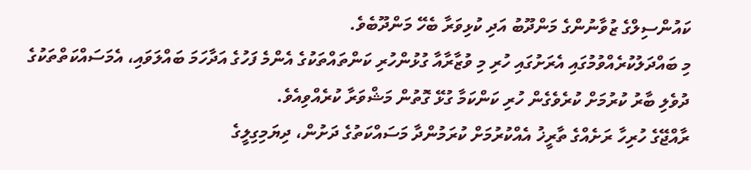ކައުންސިލްގެ ޒުވާނުންގެ މަންދޫބު އަދި ކުޅިވަރާ ބެހޭ މަންދޫބެވެ.
މި ބައްދަލުކުރެއްވުމުގައި އެރަށުގައި ހުރި މި ވުޒާރާއާ ގުޅުންހުރި ކަންތައްތަކުގެ އެންމެ ފަހުގެ އަދާހަމަ ބައްލަވައި، އެމަސައްކަތްތަކުގެ ދުވެލި ބާރު ކުރުމަށް ކުރެވެގެން ހުރި ކަންކަމާ ގުޅޭ ގޮތުން މަޝްވަރާ ކުރެއްވިއެވެ.
ރާއްޖޭގެ ހުރިހާ ރަށެއްގެ ތާރީޚު އެއްކުރުމަށް ކުރަމުންދާ މަސައްކަތުގެ ދަށުން، ދިޔަމިގިލީގެ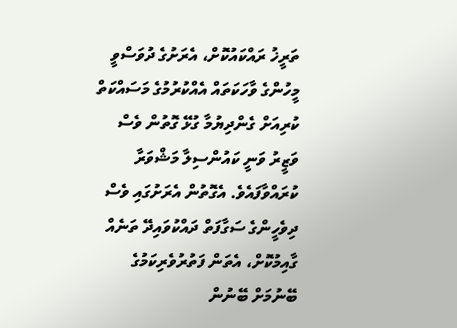ތަރީޚު ރައްކައުކޮށް، އެރަށުގެ ދުވަސްވީ މީހުންގެ ވާހަކަތައް އެއްކުރުމުގެ މަސައްކަތް ކުރިއަށް ގެންދިޔުމާ ގުޅޭ ގޮތުން ވެސް ވަޒީރު ވަނީ ކައުންސިލާ މަޝްވަރާ ކުރައްވާފައެވެ. އެގޮތުން އެރަށުގައި ވެސް ދިވެހީންގެ ސަގާފަތް ދައްކުވައިދޭ ތަނެއް ގާއިމުކޮށް، އެތަން ފަތުރުވެރިކަމުގެ ބޭނުމަށް ބޭނުން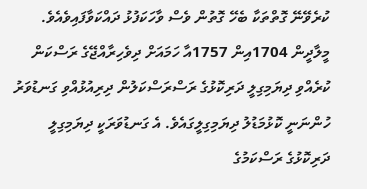ކުރެވޭނޭ ގޮތްތަކާ ބެހޭ ގޮތުން ވެސް ވާހަކަފުޅު ދައްކަވާފައިވެއެވެ.
މީލާދީން 1704އިން 1757އާ ހަމައަށް ދިވެހިރާއްޖޭގެ ރަސްކަން ކުރެއްވި ދިޔަމިގިލީ ދަރިކޮޅުގެ ރަސްރަސްކަލުން ދިރިއުޅުއްވި ގަނޑުވަރު ހުންނަނީ ކޮޅުމަޑުލު ދިޔަމިގިލީގައެވެ. އެ ގަނޑުވަރަކީ ދިޔަމިގިލީ ދަރިކޮޅުގެ ރަސްކަމުގެ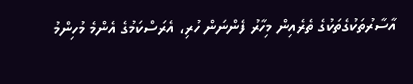އާސާރުތަކުގެތަކުގެ ތެރެއިން މިހާރު ފެންނަން ހުރި، އެރަސްކަމުގެ އެންމެ މުހިންމު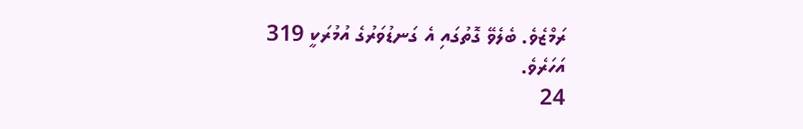ރަމްޒެވެ. ބެލެވޭ ގޮތުގައި އެ ގަނޑުވަރުގެ އުމުރަކީ 319 އަހަރެވެ.
24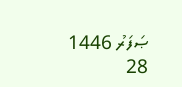ޞަފަރު 1446
28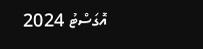އޮގަސްޓު 2024